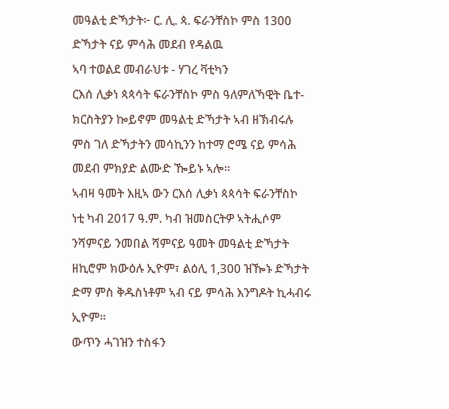መዓልቲ ድኻታት፦ ር. ሊ. ጳ. ፍራንቸስኮ ምስ 1300 ድኻታት ናይ ምሳሕ መደብ የዳልዉ
ኣባ ተወልደ መብራህቱ - ሃገረ ቫቲካን
ርእሰ ሊቃነ ጳጳሳት ፍራንቸስኮ ምስ ዓለምለኻዊት ቤተ-ክርስትያን ኰይኖም መዓልቲ ድኻታት ኣብ ዘኽብሩሉ ምስ ገለ ድኻታትን መሳኪንን ከተማ ሮሜ ናይ ምሳሕ መደብ ምክያድ ልሙድ ዀይኑ ኣሎ።
ኣብዛ ዓመት እዚኣ ውን ርእሰ ሊቃነ ጳጳሳት ፍራንቸስኮ ነቲ ካብ 2017 ዓ.ም. ካብ ዝመስርትዎ ኣትሒሶም ንሻምናይ ንመበል ሻምናይ ዓመት መዓልቲ ድኻታት ዘኪሮም ክውዕሉ ኢዮም፣ ልዕሊ 1,300 ዝዀኑ ድኻታት ድማ ምስ ቅዱስነቶም ኣብ ናይ ምሳሕ እንግዶት ኪሓብሩ ኢዮም።
ውጥን ሓገዝን ተስፋን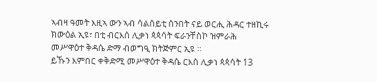ኣብዛ ዓመት እዚኣ ውን ኣብ ሳልሰይቲ ሰንበት ናይ ወርሒ ሕዳር ተዘኪሩ ክውዕል ኢዩ፣ በቲ ብርእሰ ሊቃነ ጳጳሳት ፍራንቸስኮ ዝምራሕ መሥዋዕተ ቅዳሴ ድማ ብወግዒ ክትጅምር ኢዩ ።
ይኹን እምበር ቀቅድሚ መሥዋዕተ ቅዳሴ ርእሰ ሊቃነ ጳጳሳት 13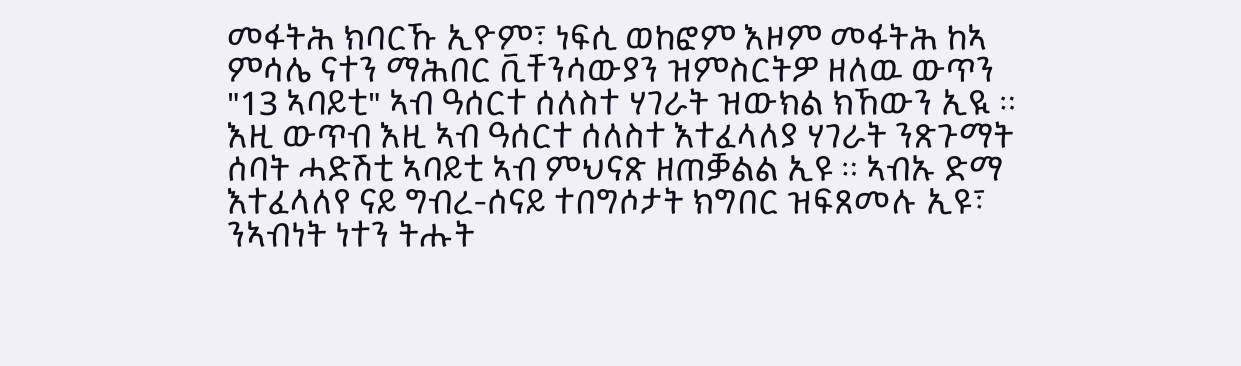መፋትሕ ክባርኹ ኢዮም፣ ነፍሲ ወከፎም እዞም መፋትሕ ከኣ ምሳሌ ናተን ማሕበር ቪቸንሳውያን ዝምስርትዎ ዘለዉ ውጥን "13 ኣባይቲ" ኣብ ዓሰርተ ሰለስተ ሃገራት ዝውክል ክኸውን ኢዪ ። እዚ ውጥብ እዚ ኣብ ዓሰርተ ሰለስተ እተፈላለያ ሃገራት ንጽጉማት ሰባት ሓድሽቲ ኣባይቲ ኣብ ምህናጽ ዘጠቓልል ኢዩ ። ኣብኡ ድማ እተፈላለየ ናይ ግብረ-ሰናይ ተበግሶታት ክግበር ዝፍጸመሉ ኢዩ፣ ንኣብነት ነተን ትሑት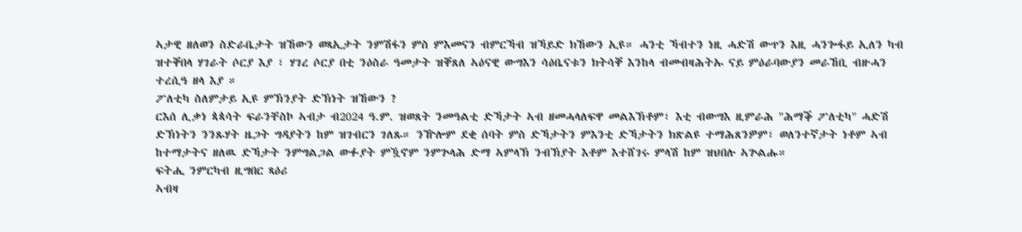ኣታዊ ዘለወን ስድራቤታት ዝኸውን ወጻኢታት ንምሽፋን ምስ ምእመናን ብምርኻብ ዝኻይድ ክኸውን ኢዩ። ሓንቲ ኻብተን ነዚ ሓድሽ ውጥን እዚ ሓንጐፋይ ኢለን ካብ ዝተቐበላ ሃገራት ሶርያ እያ ፣ ሃገረ ሶርያ በቲ ንዕስራ ዓመታት ዝቐጸለ ኣዕናዊ ውግእን ሳዕቤናቱን ክትሳቐ እንከላ ብመብዛሕትኡ ናይ ምዕራባውያን መራኸቢ ብዙሓን ተረሲዓ ዘላ እያ ።
ፖለቲካ ስለምታይ ኢዩ ምኽንያት ድኽነት ዝኸውን ?
ርእሰ ሊቃነ ጳጳሳት ፍራንቸስኮ ኣብታ ብ2024 ዓ.ም. ዝወጸት ንመዓልቲ ድኻታት ኣብ ዘመሓላለፍዋ መልእኽቶም፣ እቲ ብውግእ ዚምራሕ "ሕማቕ ፖለቲካ" ሓድሽ ድኽነትን ንንጹሃት ዜጋት ግዳያትን ከም ዝገብርን ገለጹ። ንዅሎም ደቂ ሰባት ምስ ድኻታትን ምእንቲ ድኻታትን ክጽልዩ ተማሕጸንዎም፣ ወለንተኛታት ነቶም ኣብ ከተማታትና ዘለዉ ድኻታት ንምግልጋል ውፉያት ምዃኖም ንምጕላሕ ድማ ኣምላኽ ንብኽያት እቶም እተሸገሩ ምላሽ ከም ዝህበሉ ኣጕልሑ።
ፍትሒ ንምርካብ ዚግበር ጻዕሪ
ኣብዛ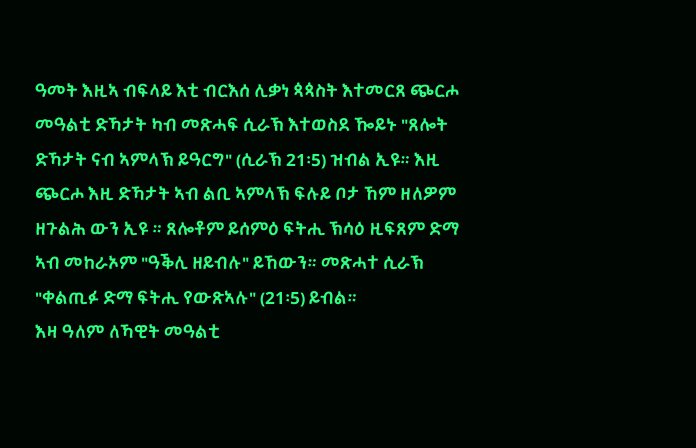ዓመት እዚኣ ብፍላይ እቲ ብርእሰ ሊቃነ ጳጳስት እተመርጸ ጭርሖ መዓልቲ ድኻታት ካብ መጽሓፍ ሲራኽ እተወስደ ዀይኑ "ጸሎት ድኻታት ናብ ኣምላኽ ይዓርግ" (ሲራኽ 21፡5) ዝብል ኢዩ። እዚ ጭርሖ እዚ ድኻታት ኣብ ልቢ ኣምላኽ ፍሉይ ቦታ ኸም ዘለዎም ዘጉልሕ ውን ኢዩ ። ጸሎቶም ይሰምዕ ፍትሒ ኽሳዕ ዚፍጸም ድማ ኣብ መከራኦም "ዓቕሊ ዘይብሉ" ይኸውን። መጽሓተ ሲራኽ "ቀልጢፉ ድማ ፍትሒ የውጽኣሉ" (21፡5) ይብል።
እዛ ዓለም ለኻዊት መዓልቲ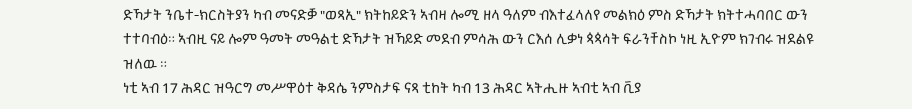ድኻታት ንቤተ-ክርስትያን ካብ መናድቓ "ወጻኢ" ክትከይድን ኣብዛ ሎሚ ዘላ ዓለም ብእተፈላለየ መልክዕ ምስ ድኻታት ክትተሓባበር ውን ተተባብዕ። ኣብዚ ናይ ሎም ዓመት መዓልቲ ድኻታት ዝኻይድ መደብ ምሳሕ ውን ርእሰ ሊቃነ ጳጳሳት ፍራንቸስኮ ነዚ ኢዮም ክገብሩ ዝደልዩ ዝለዉ ።
ነቲ ኣብ 17 ሕዳር ዝዓርግ መሥዋዕተ ቅዳሴ ንምስታፍ ናጻ ቲከት ካብ 13 ሕዳር ኣትሒዙ ኣብቲ ኣብ ቪያ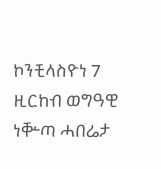ኮንቺላስዮነ 7 ዚርከብ ወግዓዊ ነቝጣ ሓበሬታ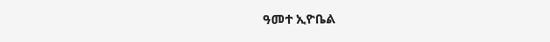ዓመተ ኢዮቤል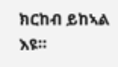ክርከብ ይከኣል እዩ።